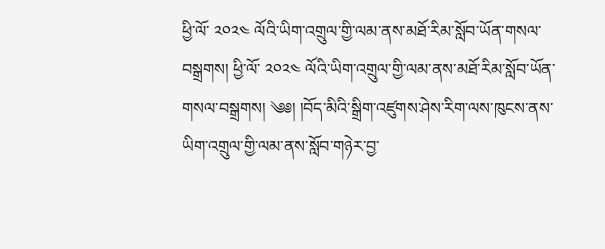ཕྱི་ལོ་ ༢༠༢༤ ལོའི་ཡིག་འགྲུལ་གྱི་ལམ་ནས་མཐོ་རིམ་སློབ་ཡོན་གསལ་བསྒྲགས། ཕྱི་ལོ་ ༢༠༢༤ ལོའི་ཡིག་འགྲུལ་གྱི་ལམ་ནས་མཐོ་རིམ་སློབ་ཡོན་གསལ་བསྒྲགས། ༄༅། །བོད་མིའི་སྒྲིག་འཛུགས་ཤེས་རིག་ལས་ཁུངས་ནས་ཡིག་འགྲུལ་གྱི་ལམ་ནས་སློབ་གཉེར་བྱ་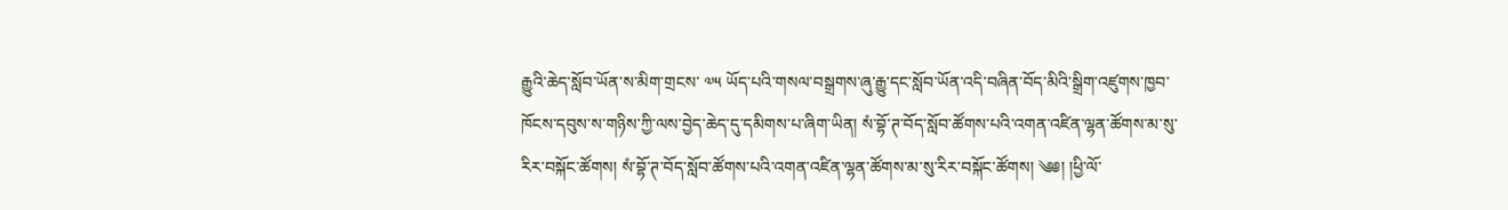རྒྱུའི་ཆེད་སློབ་ཡོན་ས་མིག་གྲངས་ ༧༥ ཡོད་པའི་གསལ་བསྒྲགས་ཞུ་རྒྱུ་དང་སློབ་ཡོན་འདི་བཞིན་བོད་མིའི་སྒྲིག་འཛུགས་ཁྱབ་ཁོངས་དབུས་ས་གཉིས་ཀྱི་ལས་བྱེད་ཆེད་དུ་དམིགས་པ་ཞིག་ཡིན། སཾ་བྷོ་ཊ་བོད་སློབ་ཚོགས་པའི་འགན་འཛིན་ལྷན་ཚོགས་མ་སུ་རིར་བསྐོང་ཚོགས། སཾ་བྷོ་ཊ་བོད་སློབ་ཚོགས་པའི་འགན་འཛིན་ལྷན་ཚོགས་མ་སུ་རིར་བསྐོང་ཚོགས། ༄༅། །ཕྱི་ལོ་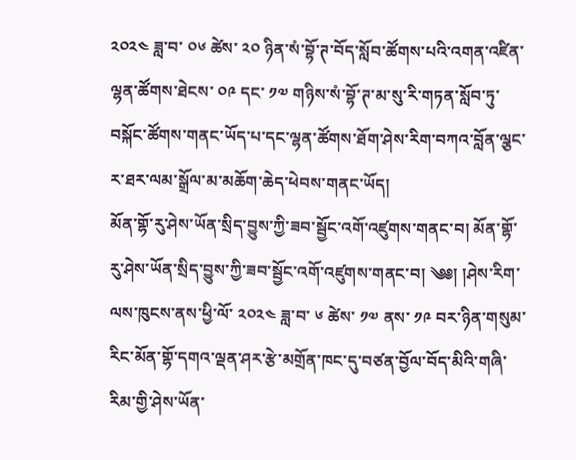༢༠༢༤ ཟླ་བ་ ༠༦ ཚེས་ ༢༠ ཉིན་སཾ་བྷོ་ཊ་བོད་སློབ་ཚོགས་པའི་འགན་འཛིན་ལྷན་ཚོགས་ཐེངས་ ༠༩ དང་ ༡༧ གཉིས་སཾ་བྷོ་ཊ་མ་སུ་རི་གཏན་སློབ་ཏུ་བསྐོང་ཚོགས་གནང་ཡོད་པ་དང་ལྷན་ཚོགས་ཐོག་ཤེས་རིག་བཀའ་བློན་ལྕང་ར་ཐར་ལམ་སྒྲོལ་མ་མཆོག་ཆེད་ཕེབས་གནང་ཡོད།
མོན་གྷོ་རུ་ཤེས་ཡོན་སྲིད་བྱུས་ཀྱི་ཟབ་སྦྱོང་འགོ་འཛུགས་གནང་བ། མོན་གྷོ་རུ་ཤེས་ཡོན་སྲིད་བྱུས་ཀྱི་ཟབ་སྦྱོང་འགོ་འཛུགས་གནང་བ། ༄༅། །ཤེས་རིག་ལས་ཁུངས་ནས་ཕྱི་ལོ་ ༢༠༢༤ ཟླ་བ་ ༦ ཚེས་ ༡༧ ནས་ ༡༩ བར་ཉིན་གསུམ་རིང་མོན་གྷོ་དགའ་ལྡན་ཤར་རྩེ་མགྲོན་ཁང་དུ་བཙན་བྱོལ་བོད་མིའི་གཞི་རིམ་གྱི་ཤེས་ཡོན་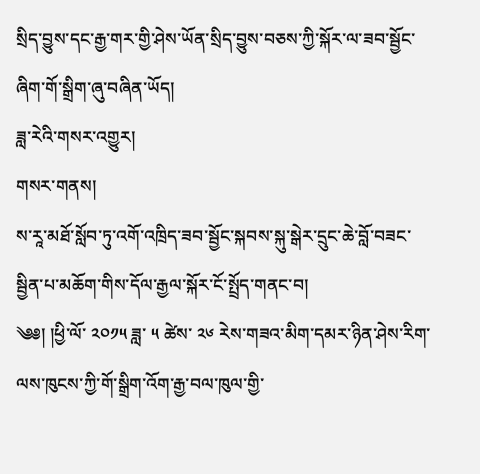སྲིད་བྱུས་དང་རྒྱ་གར་གྱི་ཤེས་ཡོན་སྲིད་བྱུས་བཅས་ཀྱི་སྐོར་ལ་ཟབ་སྦྱོང་ཞིག་གོ་སྒྲིག་ཞུ་བཞིན་ཡོད།
ཟླ་རེའི་གསར་འགྱུར།
གསར་གནས།
ས་རཱ་མཐོ་སློབ་ཏུ་འགོ་འཁྲིད་ཟབ་སྦྱོང་སྐབས་སྐུ་སྒེར་དྲུང་ཆེ་བློ་བཟང་སྦྱིན་པ་མཆོག་གིས་དོལ་རྒྱལ་སྐོར་ངོ་སྤྲོད་གནང་བ།
༄༅། །ཕྱི་ལོ་ ༢༠༡༥ ཟླ་ ༥ ཚེས་ ༢༦ རེས་གཟའ་མིག་དམར་ཉིན་ཤེས་རིག་ལས་ཁུངས་ཀྱི་གོ་སྒྲིག་འོག་རྒྱ་བལ་ཁུལ་གྱི་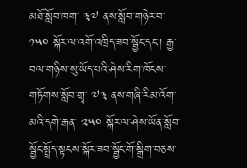མཐོ་སློབ་ཁག་ ༣༧ ནས་སློབ་གཉེར་བ་ ༡༥༠ སྐོར་ལ་འགོ་འཁྲིད་ཟབ་སྦྱོང་དང་། རྒྱ་བལ་གཉིས་སུ་ཡོད་པའི་ཤེས་རིག་ཁོངས་གཏོགས་སློབ་གྲྭ་ ༧༣ ནས་གཞི་རིམ་འོག་མའི་དགེ་རྒན་ ༢༥༠ སྐོར་ལ་ཤེས་ཡོན་སློབ་སྦྱོང་སྤྲོད་སྟངས་སྐོར་ཟབ་སྦྱོང་གོ་སྒྲིག་བཅས་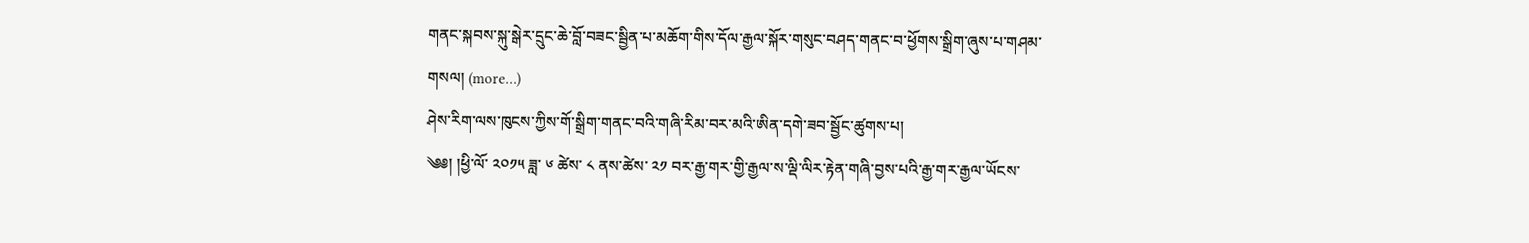གནང་སྐབས་སྐུ་སྒེར་དྲུང་ཆེ་བློ་བཟང་སྦྱིན་པ་མཆོག་གིས་དོལ་རྒྱལ་སྐོར་གསུང་བཤད་གནང་བ་ཕྱོགས་སྒྲིག་ཞུས་པ་གཤམ་གསལ། (more…)
ཤེས་རིག་ལས་ཁུངས་ཀྱིས་གོ་སྒྲིག་གནང་བའི་གཞི་རིམ་བར་མའི་ཨིན་དགེ་ཟབ་སྦྱོང་ཚུགས་པ།
༄༅། །ཕྱི་ལོ་ ༢༠༡༥ ཟླ་ ༦ ཚེས་ ༨ ནས་ཚེས་ ༢༡ བར་རྒྱ་གར་གྱི་རྒྱལ་ས་ལྡི་ལིར་རྟེན་གཞི་བྱས་པའི་རྒྱ་གར་རྒྱལ་ཡོངས་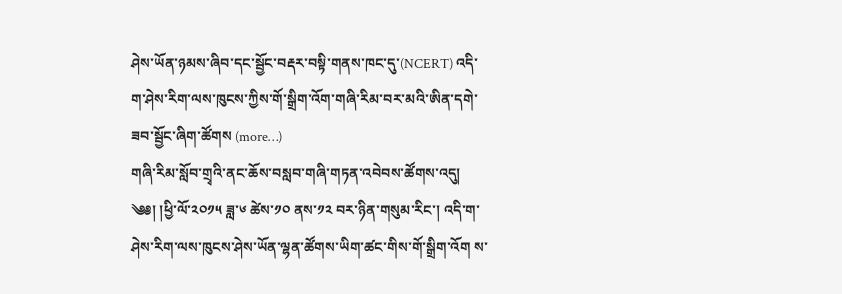ཤེས་ཡོན་ཉམས་ཞིབ་དང་སྦྱོང་བརྡར་བསྟི་གནས་ཁང་དུ་(NCERT) འདི་ག་ཤེས་རིག་ལས་ཁུངས་ཀྱིས་གོ་སྒྲིག་འོག་གཞི་རིམ་བར་མའི་ཨིན་དགེ་ཟབ་སྦྱོང་ཞིག་ཚོགས (more…)
གཞི་རིམ་སློབ་གྲྭའི་ནང་ཆོས་བསླབ་གཞི་གཏན་འབེབས་ཚོགས་འདུ།
༄༅། །ཕྱི་ལོ་༢༠༡༥ ཟླ་༦ ཚེས་༡༠ ནས་༡༢ བར་ཉིན་གསུམ་རིང་། འདི་ག་ཤེས་རིག་ལས་ཁུངས་ཤེས་ཡོན་ལྷན་ཚོགས་ཡིག་ཚང་གིས་གོ་སྒྲིག་འོག ས་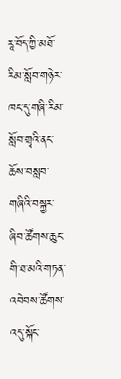རཱ་བོད་ཀྱི་མཐོ་རིམ་སློབ་གཉེར་ཁང་དུ་གཞི་རིམ་སློབ་གྲྭའི་ནང་ཆོས་བསླབ་གཞིའི་བསྐྱར་ཞིབ་ཚོགས་ཆུང་གི་ཐ་མའི་གཏན་འབེབས་ཚོགས་འདུ་སྐོང་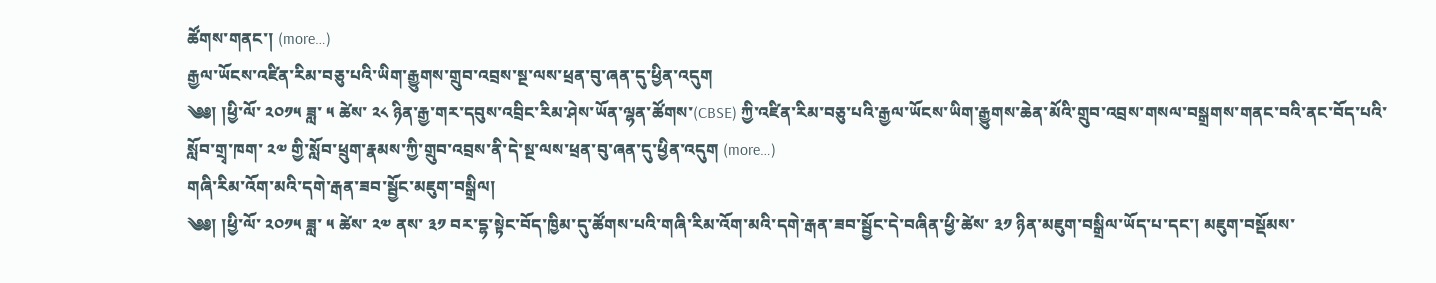ཚོགས་གནང་། (more…)
རྒྱལ་ཡོངས་འཛིན་རིམ་བཅུ་པའི་ཡིག་རྒྱུགས་གྲུབ་འབྲས་སྔ་ལས་ཕྲན་བུ་ཞན་དུ་ཕྱིན་འདུག
༄༅། །ཕྱི་ལོ་ ༢༠༡༥ ཟླ་ ༥ ཚེས་ ༢༨ ཉིན་རྒྱ་གར་དབུས་འབྲིང་རིམ་ཤེས་ཡོན་ལྷན་ཚོགས་(CBSE) ཀྱི་འཛིན་རིམ་བཅུ་པའི་རྒྱལ་ཡོངས་ཡིག་རྒྱུགས་ཆེན་མོའི་གྲུབ་འབྲས་གསལ་བསྒྲགས་གནང་བའི་ནང་བོད་པའི་སློབ་གྲྭ་ཁག་ ༢༧ གྱི་སློབ་ཕྲུག་རྣམས་ཀྱི་གྲུབ་འབྲས་ནི་དེ་སྔ་ལས་ཕྲན་བུ་ཞན་དུ་ཕྱིན་འདུག (more…)
གཞི་རིམ་འོག་མའི་དགེ་རྒན་ཟབ་སྦྱོང་མཇུག་བསྒྲིལ།
༄༅། །ཕྱི་ལོ་ ༢༠༡༥ ཟླ་ ༥ ཚེས་ ༢༧ ནས་ ༣༡ བར་དྷ་སྟེང་བོད་ཁྱིམ་དུ་ཚོགས་པའི་གཞི་རིམ་འོག་མའི་དགེ་རྒན་ཟབ་སྦྱོང་དེ་བཞིན་ཕྱི་ཚེས་ ༣༡ ཉིན་མཇུག་བསྒྲིལ་ཡོད་པ་དང་། མཇུག་བསྡོམས་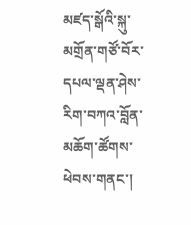མཛད་སྒོའི་སྐུ་མགྲོན་གཙོ་བོར་དཔལ་ལྡན་ཤེས་རིག་བཀའ་བློན་མཆོག་ཚོགས་ཕེབས་གནང་།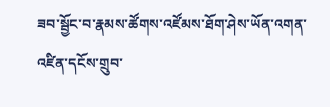ཟབ་སྦྱོང་བ་རྣམས་ཚོགས་འཛོམས་ཐོག་ཤེས་ཡོན་འགན་འཛིན་དངོས་གྲུབ་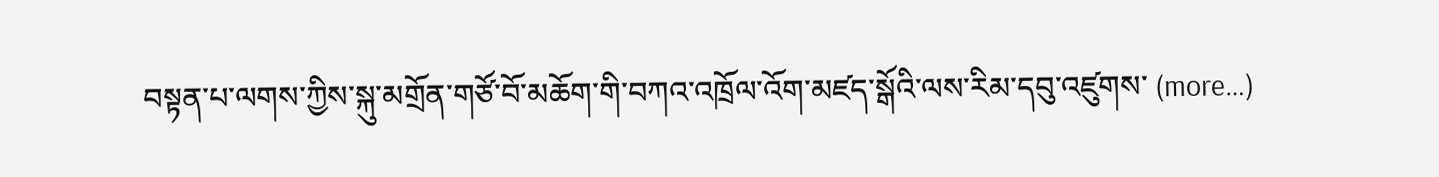བསྟན་པ་ལགས་ཀྱིས་སྐུ་མགྲོན་གཙོ་བོ་མཆོག་གི་བཀའ་འཁྲོལ་འོག་མཛད་སྒོའི་ལས་རིམ་དབུ་འཛུགས་ (more…)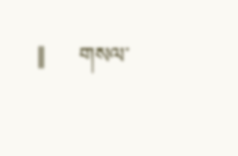||      གསལ་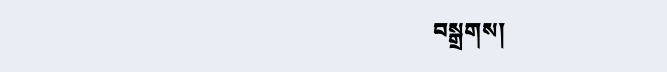བསྒྲགས།